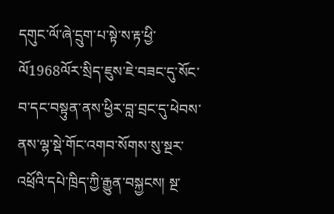དགུང་ལོ་ཞེ་དྲུག་པ་སྟེ་ས་རྟ་ཕྱི་ལོ1968ལོར་སྲིད་ཇུས་ཇེ་བཟང་དུ་སོང་བ་དང་བསྟུན་ནས་ཕྱིར་བླ་བྲང་དུ་ཕེབས་ནས་ལྷ་སྡེ་གོང་འགབ་སོགས་སུ་སྔར་འཕྲོའི་དཔེ་ཁྲིད་ཀྱི་རྒྱུན་བསྐྱངས། སྔ་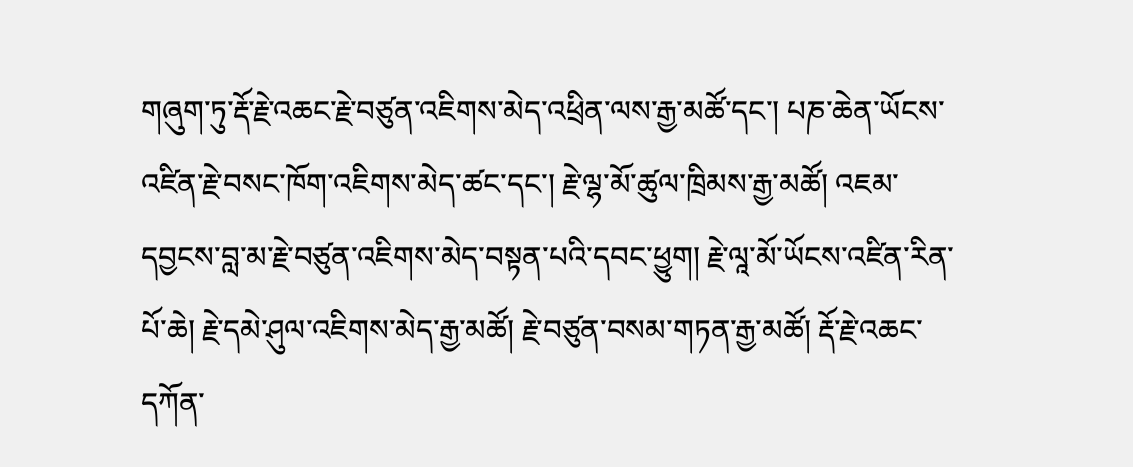གཞུག་ཏུ་རྡོ་རྗེ་འཆང་རྗེ་བཙུན་འཇིགས་མེད་འཕྲིན་ལས་རྒྱ་མཚོ་དང་། པཎ་ཆེན་ཡོངས་འཛིན་རྗེ་བསང་ཁོག་འཇིགས་མེད་ཚང་དང་། རྗེ་ལྷ་མོ་ཚུལ་ཁྲིམས་རྒྱ་མཚོ། འཇམ་དབྱངས་བླ་མ་རྗེ་བཙུན་འཇིགས་མེད་བསྟན་པའི་དབང་ཕྱུག། རྗེ་ལཱ་མོ་ཡོངས་འཛིན་རིན་པོ་ཆེ། རྗེ་དམེ་ཤུལ་འཇིགས་མེད་རྒྱ་མཚོ། རྗེ་བཙུན་བསམ་གཏན་རྒྱ་མཚོ། རྡོ་རྗེ་འཆང་དཀོན་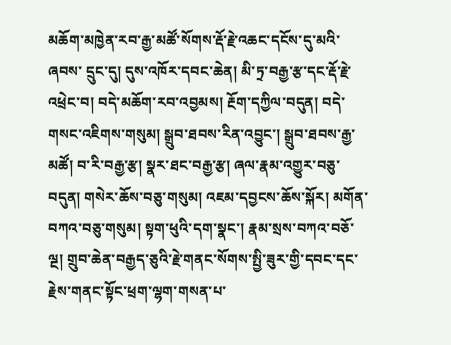མཆོག་མཁྱེན་རབ་རྒྱ་མཚོ་སོགས་རྡོ་རྗེ་འཆང་དངོས་དུ་མའི་ཞབས་ དྲུང་དུ། དུས་འཁོར་དབང་ཆེན། མི་ཏྲ་བརྒྱ་རྩ་དང་རྡོ་རྗེ་འཕྲེང་བ། བདེ་མཆོག་རབ་འབྱམས། རྔོག་དཀྱིལ་བདུན། བདེ་གསང་འཇིགས་གསུམ། སྒྲུབ་ཐབས་རིན་འབྱུང་། སྒྲུབ་ཐབས་རྒྱ་མཚོ། བ་རི་བརྒྱ་རྩ། སྣར་ཐང་བརྒྱ་རྩ། ཞལ་རྣམ་འགྱུར་བཅུ་བདུན། གསེར་ཆོས་བཅུ་གསུམ། འཇམ་དབྱངས་ཆོས་སྐོར། མགོན་བཀའ་བཅུ་གསུམ། སྟག་ཕུའི་དག་སྣང་། རྣམ་སྲས་བཀའ་བཅོ་ལྔ། གྲུབ་ཆེན་བརྒྱད་ཅུའི་རྗེ་གནང་སོགས་སྤྱི་ཟུར་གྱི་དབང་དང་རྗེས་གནང་སྟོང་ཕྲག་ལྷག་གསན་པ་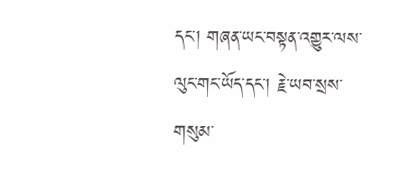དང་། གཞན་ཡང་བསྟན་འགྱུར་ལས་ལུང་གང་ཡོད་དང་། རྗེ་ཡབ་སྲས་གསུམ་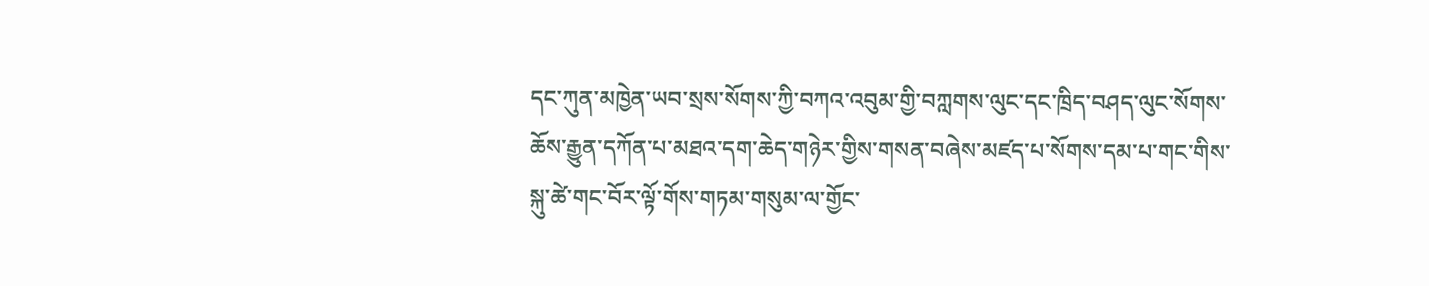དང་ཀུན་མཁྱེན་ཡབ་སྲས་སོགས་ཀྱི་བཀའ་འབུམ་གྱི་བཀླགས་ལུང་དང་ཁྲིད་བཤད་ལུང་སོགས་ཆོས་རྒྱུན་དཀོན་པ་མཐའ་དག་ཆེད་གཉེར་གྱིས་གསན་བཞེས་མཛད་པ་སོགས་དམ་པ་གང་གིས་སྐུ་ཚེ་གང་བོར་ལྟོ་གོས་གཏམ་གསུམ་ལ་གྱོང་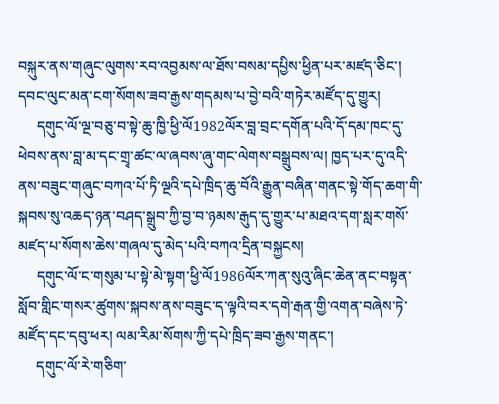བསྐུར་ནས་གཞུང་ལུགས་རབ་འབྱམས་ལ་ཐོས་བསམ་དཔྱིས་ཕྱིན་པར་མཛད་ཅིང་། དབང་ལུང་མན་ངག་སོགས་ཟབ་རྒྱས་གདམས་པ་བྱེ་བའི་གཏེར་མཛོད་དུ་གྱུར།
     དགུང་ལོ་ལྔ་བཅུ་བ་སྟེ་ཆུ་ཁྱི་ཕྱི་ལོ1982ལོར་བླ་བྲང་དགོན་པའི་དོ་དམ་ཁང་དུ་ཕེབས་ནས་བླ་མ་དང་གྲྭ་ཚང་ལ་ཞབས་ཞུ་གང་ལེགས་བསྒྲུབས་ལ། ཁྱད་པར་དུ་འདི་ནས་བཟུང་གཞུང་བཀའ་པོ་ཏི་ལྔའི་དཔེ་ཁྲིད་ཆུ་བོའི་རྒྱུན་བཞིན་གནང་སྟེ་གོད་ཆག་གི་སྐབས་སུ་འཆད་ཉན་བཤད་སྒྲུབ་ཀྱི་བྱ་བ་ཉམས་རྒུད་དུ་གྱུར་པ་མཐའ་དག་སླར་གསོ་མཛད་པ་སོགས་ཆེས་གཞལ་དུ་མེད་པའི་བཀའ་དྲིན་བསྐྱངས།
     དགུང་ལོ་ང་གསུམ་པ་སྟེ་མེ་སྟག་ཕྱི་ལོ1986ལོར་ཀན་སུའུ་ཞིང་ཆེན་ནང་བསྟན་སློབ་གླིང་གསར་ཚུགས་སྐབས་ནས་བཟུང་ད་ལྟའི་བར་དགེ་རྒན་གྱི་འགན་བཞེས་ཏེ་མཛོད་དང་དབུ་ཕར། ལམ་རིམ་སོགས་ཀྱི་དཔེ་ཁྲིད་ཟབ་རྒྱས་གནང་།
     དགུང་ལོ་རེ་གཅིག་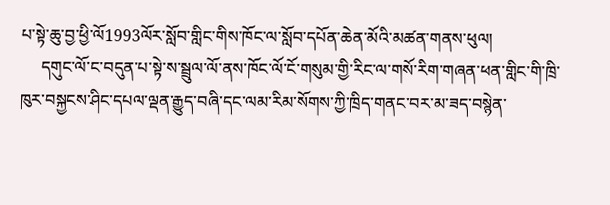པ་སྟེ་ཆུ་བྱ་ཕྱི་ལོ1993ལོར་སློབ་གླིང་གིས་ཁོང་ལ་སློབ་དཔོན་ཆེན་མོའི་མཚན་གནས་ཕུལ།
     དགུང་ལོ་ང་བདུན་པ་སྟེ་ས་སྦྲུལ་ལོ་ནས་ཁོང་ལོ་ངོ་གསུམ་གྱི་རིང་ལ་གསོ་རིག་གཞན་ཕན་གླིང་གི་ཁྲི་ཁུར་བསྐྱངས་ཤིང་དཔལ་ལྡན་རྒྱུད་བཞི་དང་ལམ་རིམ་སོགས་ཀྱི་ཁྲིད་གནང་བར་མ་ཟད་བསྙེན་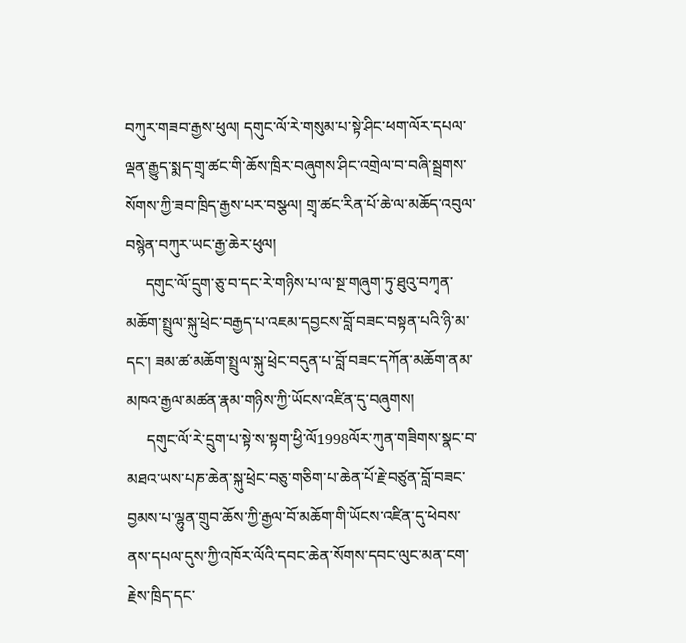བཀུར་གཟབ་རྒྱས་ཕུལ། དགུང་ལོ་རེ་གསུམ་པ་སྟེ་ཤིང་ཕག་ལོར་དཔལ་ལྡན་རྒྱུད་སྨད་གྲྭ་ཚང་གི་ཆོས་ཁྲིར་བཞུགས་ཤིང་འགྲེལ་བ་བཞི་སྦྲགས་སོགས་ཀྱི་ཟབ་ཁྲིད་རྒྱས་པར་བསྩལ། གྲྭ་ཚང་རིན་པོ་ཆེ་ལ་མཆོད་འབུལ་བསྙེན་བཀུར་ཡང་རྒྱ་ཆེར་ཕུལ།
     དགུང་ལོ་དྲུག་ཅུ་བ་དང་རེ་གཉིས་པ་ལ་སྔ་གཞུག་ཏུ་ཐུའུ་བཀྭན་མཆོག་སྤྲུལ་སྐུ་ཕྲེང་བརྒྱད་པ་འཇམ་དབྱངས་བློ་བཟང་བསྟན་པའི་ཉི་མ་དང་། ཟམ་ཚ་མཆོག་སྤྲུལ་སྐུ་ཕྲེང་བདུན་པ་བློ་བཟང་དཀོན་མཆོག་ནམ་མཁའ་རྒྱལ་མཚན་རྣམ་གཉིས་ཀྱི་ཡོངས་འཛིན་དུ་བཞུགས།
     དགུང་ལོ་རེ་དྲུག་པ་སྟེ་ས་སྟག་ཕྱི་ལོ1998ལོར་ཀུན་གཟིགས་སྣང་བ་མཐའ་ཡས་པཎ་ཆེན་སྐུ་ཕྲེང་བཅུ་གཅིག་པ་ཆེན་པོ་རྗེ་བཙུན་བློ་བཟང་བྱམས་པ་ལྷུན་གྲུབ་ཆོས་ཀྱི་རྒྱལ་བོ་མཆོག་གི་ཡོངས་འཛིན་དུ་ཕེབས་ནས་དཔལ་དུས་ཀྱི་འཁོར་ལོའི་དབང་ཆེན་སོགས་དབང་ལུང་མན་ངག་རྗེས་ཁྲིད་དང་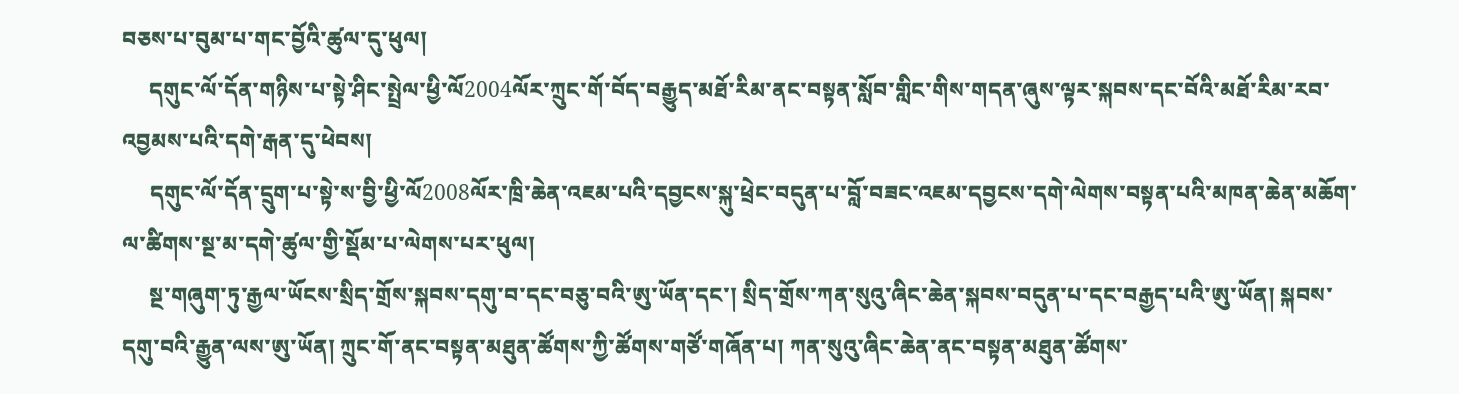བཅས་པ་བུམ་པ་གང་བྱོའི་ཚུལ་དུ་ཕུལ།
     དགུང་ལོ་དོན་གཉིས་པ་སྟེ་ཤིང་སྤྲེལ་ཕྱི་ལོ2004ལོར་ཀྲུང་གོ་བོད་བརྒྱུད་མཐོ་རིམ་ནང་བསྟན་སློབ་གླིང་གིས་གདན་ཞུས་ལྟར་སྐབས་དང་བོའི་མཐོ་རིམ་རབ་འབྱམས་པའི་དགེ་རྒན་དུ་ཕེབས།
     དགུང་ལོ་དོན་དྲུག་པ་སྟེ་ས་བྱི་ཕྱི་ལོ2008ལོར་ཁྲི་ཆེན་འཇམ་པའི་དབྱངས་སྐུ་ཕྲེང་བདུན་པ་བློ་བཟང་འཇམ་དབྱངས་དགེ་ལེགས་བསྟན་པའི་མཁན་ཆེན་མཆོག་ལ་ཚིགས་སྔ་མ་དགེ་ཚུལ་གྱི་སྡོམ་པ་ལེགས་པར་ཕུལ།
     སྔ་གཞུག་ཏུ་རྒྱལ་ཡོངས་སྲིད་གྲོས་སྐབས་དགུ་བ་དང་བཅུ་བའི་ཨུ་ཡོན་དང་། སྲིད་གྲོས་ཀན་སུའུ་ཞིང་ཆེན་སྐབས་བདུན་པ་དང་བརྒྱད་པའི་ཨུ་ཡོན། སྐབས་དགུ་བའི་རྒྱུན་ལས་ཨུ་ཡོན། ཀྲུང་གོ་ནང་བསྟན་མཐུན་ཚོགས་ཀྱི་ཚོགས་གཙོ་གཞོན་པ། ཀན་སུའུ་ཞིང་ཆེན་ནང་བསྟན་མཐུན་ཚོགས་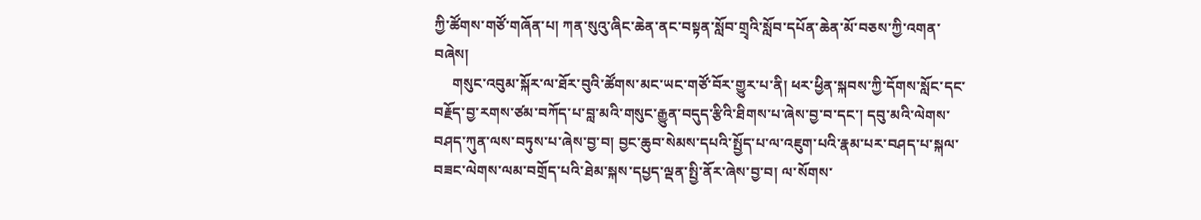ཀྱི་ཚོགས་གཙོ་གཞོན་པ། ཀན་སུའུ་ཞིང་ཆེན་ནང་བསྟན་སློབ་གྲྭའི་སློབ་དཔོན་ཆེན་མོ་བཅས་ཀྱི་འགན་བཞེས།
     གསུང་འབུམ་སྐོར་ལ་ཐོར་བུའི་ཚོགས་མང་ཡང་གཙོ་བོར་གྱུར་པ་ནི། ཕར་ཕྱིན་སྐབས་ཀྱི་དོགས་སློང་དང་བརྗོད་བྱ་རགས་ཙམ་བཀོད་པ་བླ་མའི་གསུང་རྒྱུན་བདུད་རྩིའི་ཐིགས་པ་ཞེས་བྱ་བ་དང་། དབུ་མའི་ལེགས་བཤད་ཀུན་ལས་བཏུས་པ་ཞེས་བྱ་བ། བྱང་ཆུབ་སེམས་དཔའི་སྤྱོད་པ་ལ་འཇུག་པའི་རྣམ་པར་བཤད་པ་སྐལ་བཟང་ལེགས་ལམ་བགྲོད་པའི་ཐེམ་སྐས་དཔྱད་ལྡན་སྤྱི་ནོར་ཞེས་བྱ་བ། ལ་སོགས་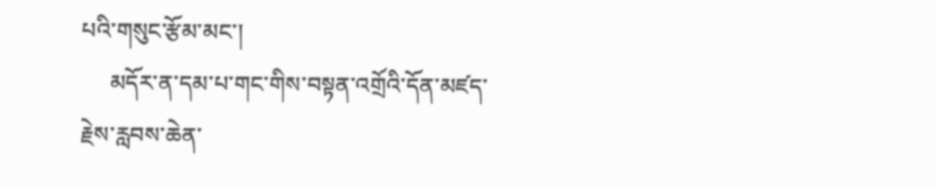པའི་གསུང་རྩོམ་མང་།
     མདོར་ན་དམ་པ་གང་གིས་བསྟན་འགྲོའི་དོན་མཛད་རྗེས་རླབས་ཆེན་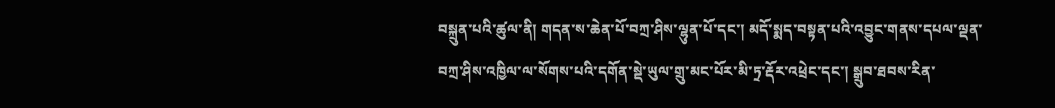བསྐྲུན་པའི་ཚུལ་ནི། གདན་ས་ཆེན་པོ་བཀྲ་ཤིས་ལྷུན་པོ་དང་། མདོ་སྨད་བསྟན་པའི་འབྱུང་གནས་དཔལ་ལྡན་བཀྲ་ཤིས་འཁྱིལ་ལ་སོགས་པའི་དགོན་སྡེ་ཡུལ་གྲུ་མང་པོར་མི་ཏྲ་རྡོར་འཕྲེང་དང་། སྒྲུབ་ཐབས་རིན་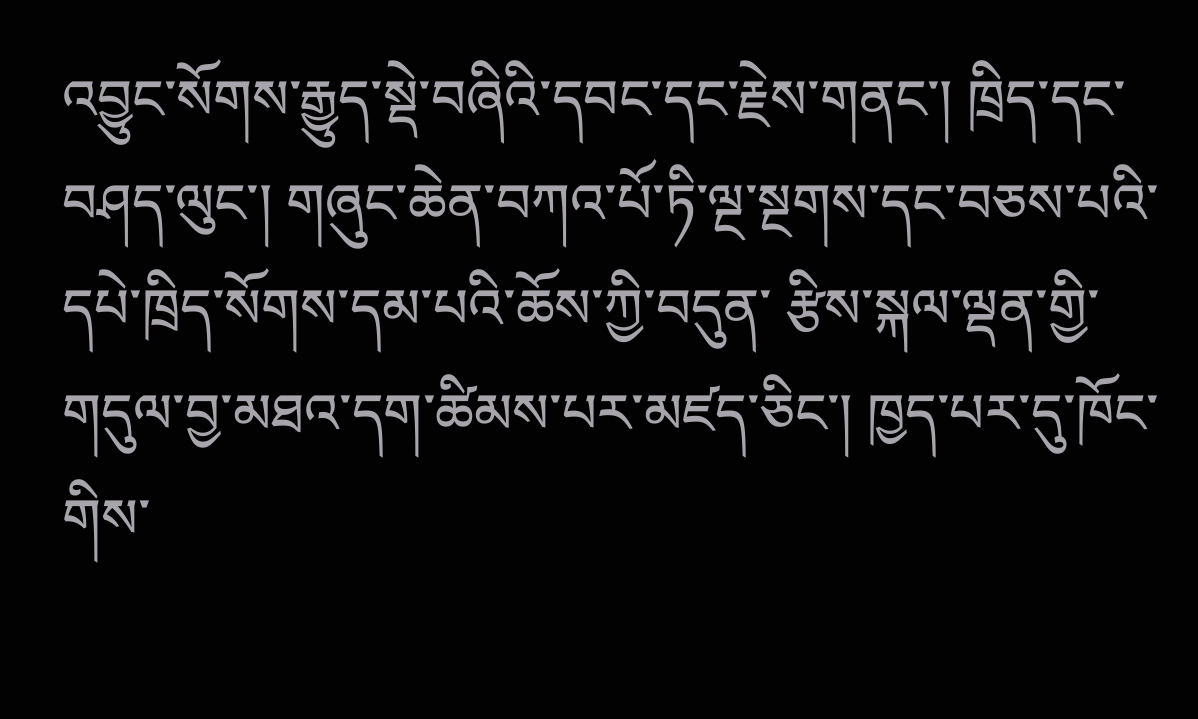འབྱུང་སོགས་རྒྱུད་སྡེ་བཞིའི་དབང་དང་རྗེས་གནང་། ཁྲིད་དང་བཤད་ལུང་། གཞུང་ཆེན་བཀའ་པོ་ཏི་ལྔ་སྔགས་དང་བཅས་པའི་དཔེ་ཁྲིད་སོགས་དམ་པའི་ཆོས་ཀྱི་བདུན་ རྩིས་སྐལ་ལྡན་གྱི་གདུལ་བྱ་མཐའ་དག་ཚིམས་པར་མཛད་ཅིང་། ཁྱད་པར་དུ་ཁོང་གིས་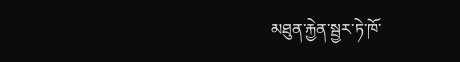མཐུན་རྐྱེན་སྦྱར་ཏེ་ཁོ་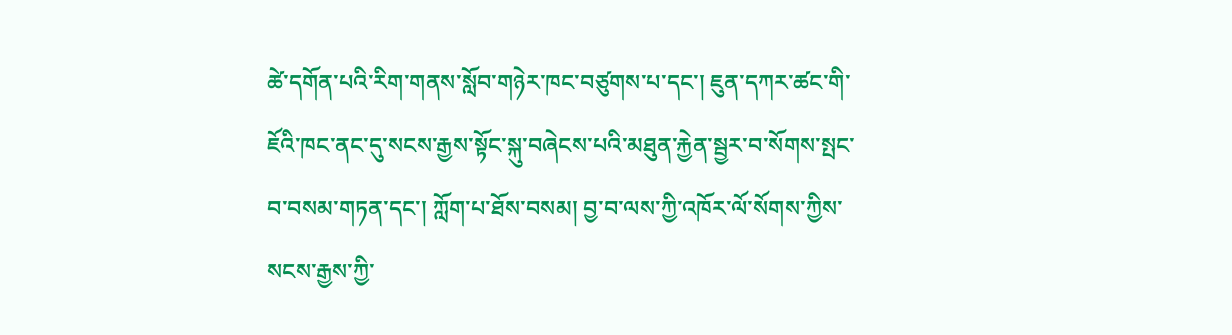ཚེ་དགོན་པའི་རིག་གནས་སློབ་གཉེར་ཁང་བཙུགས་པ་དང་། ཇུན་དཀར་ཚང་གི་ཇོའི་ཁང་ནང་དུ་སངས་རྒྱས་སྟོང་སྐུ་བཞེངས་པའི་མཐུན་རྐྱེན་སྦྱར་བ་སོགས་སྤང་བ་བསམ་གཏན་དང་། ཀློག་པ་ཐོས་བསམ། བྱ་བ་ལས་ཀྱི་འཁོར་ལོ་སོགས་ཀྱིས་སངས་རྒྱས་ཀྱི་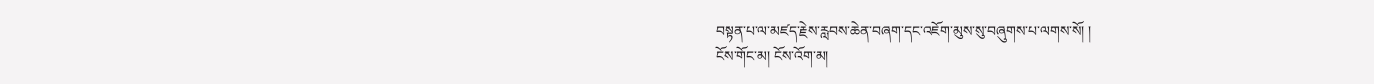བསྟན་པ་ལ་མཛད་རྗེས་རླབས་ཆེན་བཞག་དང་འཇོག་མུས་སུ་བཞུགས་པ་ལགས་སོ། །
ངོས་གོང་མ། ངོས་འོག་མ།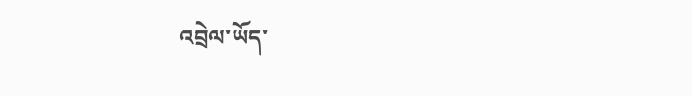འབྲེལ་ཡོད་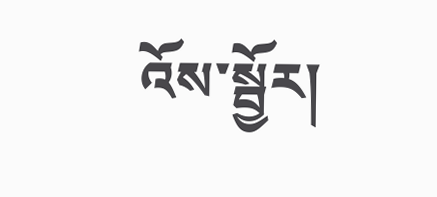འོས་སྦྱོར།